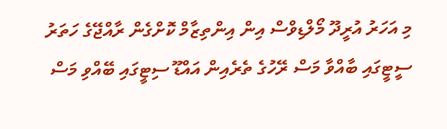މި އަހަރު އުރީދޫ މޯލްޑިވްސް އިން އިންތިޒާމް ކޮށްގެން ރާއްޖޭގެ ހަތަރު ސީޓީގައި ބާއްވާ މަސް ރޭހުގެ ތެރެއިން އައްޑޫ ސިޓީގައި ބޭއްވި މަސް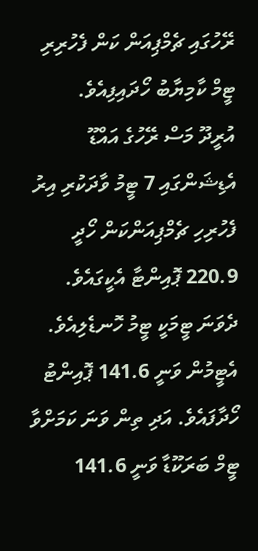ރޭހުގައި ޗެމްޕިއަން ކަން ފެހުރިރި ޓީމް ކާމިޔާބު ހޯދައިފިއެވެ.
އުރީދޫ މަސް ރޭހުގެ އައްޑޫ އެޑިޝަންގައި 7 ޓީމު ވާދަކުރި އިރު ފެހުރިހި ޗެމްޕިއަންކަން ހޯދީ 220.9 ޕޮއިންޓާ އެކީގައެވެ. ދެވަނަ ޓީމަކީ ޓީމު ހޮނޑެލިއެވެ. އެޓީމުން ވަނީ 141.6 ޕޮއިންޓު ހޯދާފައެވެ. އަދި ތިން ވަނަ ކަމަށްވާ ޓީމް ބަރަކޫޑާ ވަނީ 141.6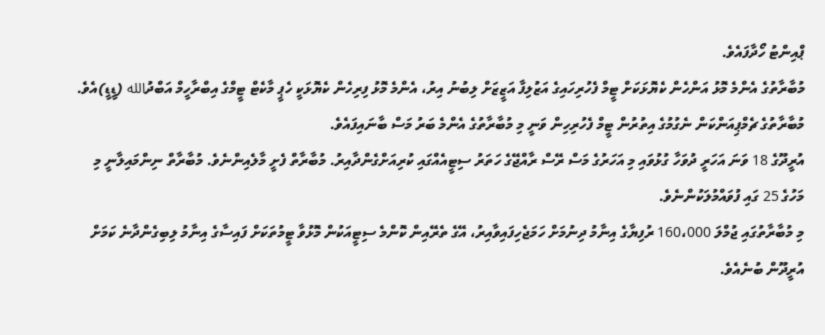ޕްއިންޓު ހޯދާފައެވެ.
މުބާރާތުގެ އެންމެ މޮޅު އަންހެން ކެޔޮޅަކަށް ޓީމް ފެހުރިހައިގެ އަޒުލިފާ އަޒީޒަށް ލިބުނު އިރު، އެންމެ މޮޅު ފިރިހެން ކެޔޮޅަކީ ހެޕީ މާކެޓް ޓީމްގެ އިބްރާހީމް އަބްދުالله (ޑީޑީ)އެވެ. މުބާރާތުގެ ޗެމްޕިއަންކަން ނެގުމުގެ އިތުރުން ޓީމް ފެހުރިހިން ވަނީ މި މުބާރާތުގެ އެންމެ ބަރު މަސް ބާނައިފައެވެ.
އުރީދޫގެ 18 ވަނަ އަހަރީ ދުވަހާ ގުޅުވައި މި އަހަރުގެ މަސް ރޭސް ރާއްޖޭގެ ހަތަރު ސިޓީއެއްގައި ކުރިއަށްގެންދާއިރު. މުބާރާތް ފެށީ މާލެއިންނެވެ. މުބާރާތް ނިންމައިލާނީ މި މަހުގެ 25 ގައި ފުވައްމުލަކުންނެވެ.
މި މުބާރާތުގައި ޖުމްލަ 160،000 ރުފިޔާގެ އިނާމު ދިނުމަށް ހަމަޖެހިފައިވާއިރު، އޭގެ ތެރޭއިން ކޮންމެ ސިޓީއަކުން މޮޅުވާ ޓީމުތަކަށް ފައިސާގެ އިނާމު ލިބިގެންދާނެ ކަމަށް އުރީދޫން ބުނެއެވެ.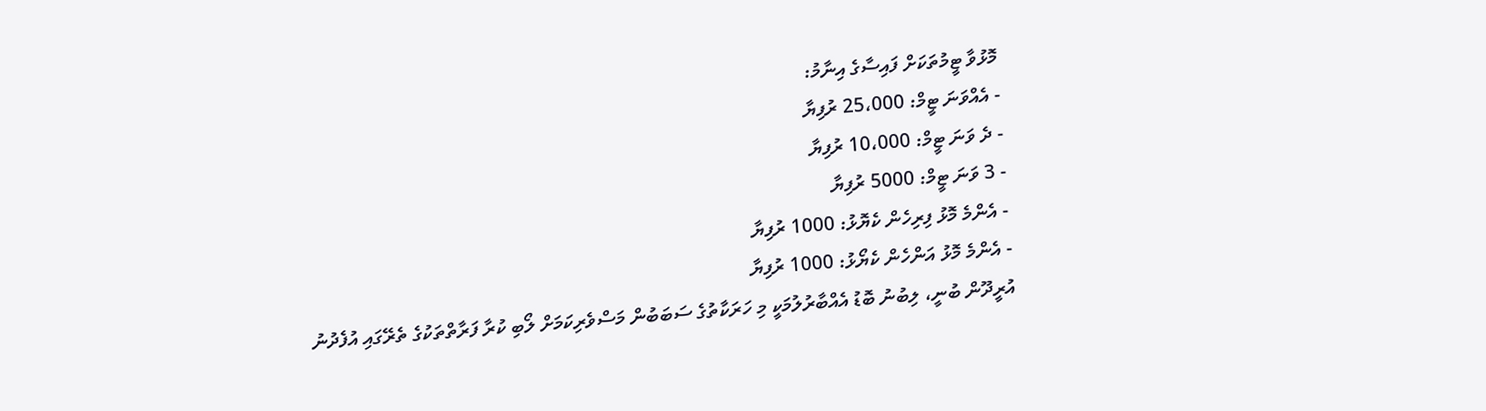މޮޅުވާ ޓީމުތަކަށް ފައިސާގެ އިނާމު:
- އެއްވަނަ ޓީމް: 25،000 ރުފިޔާ
- ދެ ވަނަ ޓީމް: 10،000 ރުފިޔާ
- 3 ވަނަ ޓީމް: 5000 ރުފިޔާ
- އެންމެ މޮޅު ފިރިހެން ކެޔޮޅު: 1000 ރުފިޔާ
- އެންމެ މޮޅު އަންހެން ކެޔޯޅު: 1000 ރުފިޔާ
އުރީދޫން ބުނީ، ލިބުނު ބޮޑު އެއްބާރުލުމަކީ މި ހަރަކާތުގެ ސަބަބުން މަސްވެރިކަމަށް ލޯބި ކުރާ ފަރާތްތަކުގެ ތެރޭގައި އުފެދުނު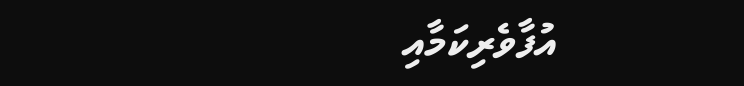އުފާވެރިކަމާއި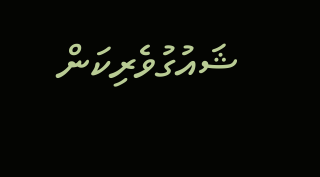ޝައުގުވެރިކަން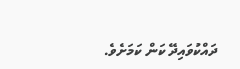ދައްކުވައިދޭ ކަން ކަމަށެވެ.